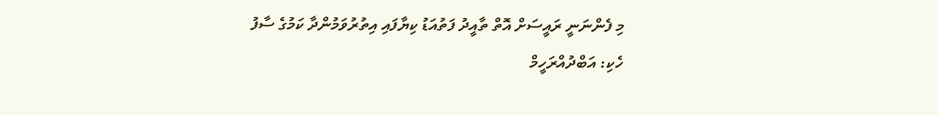މި ފެންނަނީ ރައީސަށް އޮތް ތާއީދު ފަތުއަޑު ކިޔާފައި އިތުރުވަމުންދާ ކަމުގެ ސާފު ހެކި: އަބްދުއްރަހީމް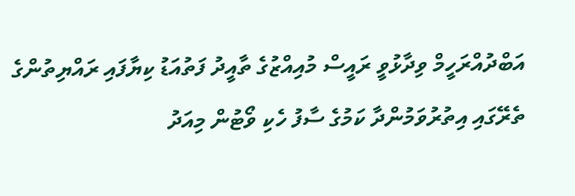އަބްދުއްރަހީމް ވިދާޅުވީ ރައީސް މުއިއްޒުގެ ތާއީދު ފަތުއަޑު ކިޔާފައި ރައްޔިތުންގެ ތެރޭގައި އިތުރުވަމުންދާ ކަމުގެ ސާފު ހެކި ވޯޓުން މިއަދު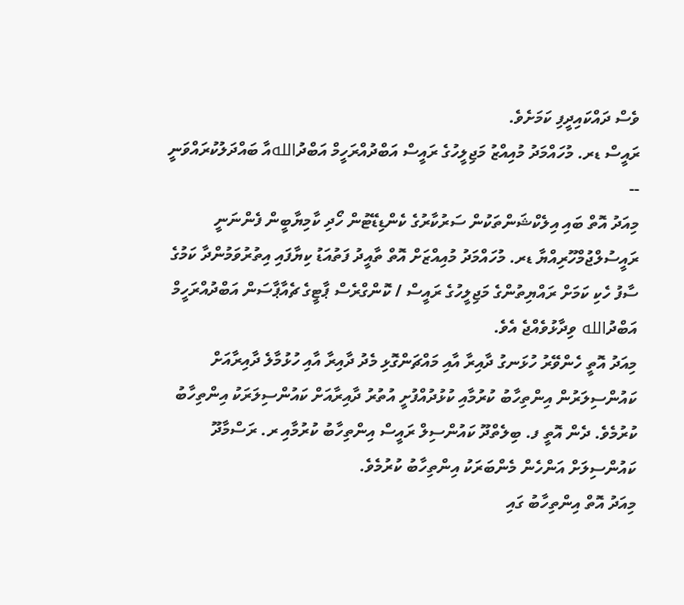ވެސް ދައްކައިދީފި ކަމަށެވެ.
ރައީސް ޑރ. މުހައްމަދު މުއިއްޒު މަޖިލީހުގެ ރައީސް އަބްދުއްރަހީމް އަބްދުاللهއާ ބައްދަލުކުރައްވަނީ --
މިއަދު އޮތް ބައި އިލެކްޝަންތަކުން ސަރުކާރުގެ ކެންޑިޑޭޓުން ހޯދި ކާމިޔާބީން ފެންނަނީ ރައީސުލްޖުމްހޫރިއްޔާ ޑރ. މުހައްމަދު މުއިއްޒަށް އޮތް ތާއީދު ފަތުއަޑު ކިޔާފައި އިތުރުވަމުންދާ ކަމުގެ ސާފު ހެކި ކަމަށް ރައްޔިތުންގެ މަޖިލީހުގެ ރައީސް / ކޮންގްރެސް ޕާޓީގެ ޗެއާޕާސަން އަބްދުއްރަހީމް އަބްދުالله ވިދާޅުވެއްޖެ އެވެ.
މިއަދު އޮތީ ހެންވޭރު ހުޅަނގު ދާއިރާ އާއި މައްޗަންގޮޅި މެދު ދާއިރާ އާއި ހުޅުމާލެ ދާއިރާއަށް ކައުންސިލަރުން އިންތިހާބު ކުރުމާއި ކުޅުދުއްފުށީ އުތުރު ދާއިރާއަށް ކައުންސިލަރަކު އިންތިހާބު ކުރުމެވެ. ދެން އޮތީ ފ. ބިލެތްދޫ ކައުންސިލް ރައީސް އިންތިހާބު ކުރުމާއި ރ. ރަސްމާދޫ ކައުންސިލަށް އަންހެން މެންބަރަކު އިންތިހާބު ކުރުމެވެ.
މިއަދު އޮތް އިންތިހާބު ގައި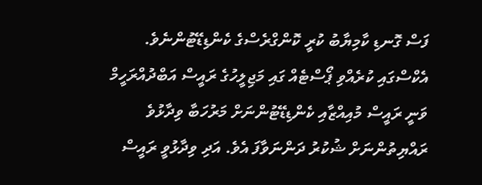ފަސް ގޮނޑި ކާމިޔާބު ކުރީ ކޮންގްރެސްގެ ކެންޑިޑޭޓުންނެވެ.
އެކްސްގައި ކުރެއްވި ޕޯސްޓެއް ގައި މަޖިލީހުގެ ރައީސް އަބްދުއްރަހީމް ވަނީ ރައީސް މުއިއްޒާއި ކެންޑިޑޭޓުންނަށް މަރުހަބާ ވިދާޅުވެ ރައްޔިތުންނަށް ޝުކުރު ދަންނަވާފަ އެވެ. އަދި ވިދާޅުވީ ރައީސް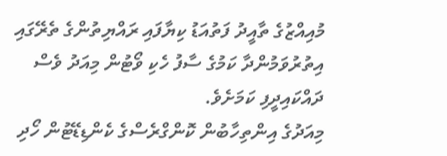މުއިއްޒުގެ ތާއީދު ފަތުއަޑު ކިޔާފައި ރައްޔިތުންގެ ތެރޭގައި އިތުރުވަމުންދާ ކަމުގެ ސާފު ހެކި ވޯޓުން މިއަދު ވެސް ދައްކައިދީފި ކަމަށެވެ.
މިއަދުގެ އިންތިހާބުން ކޮންގްރެސްގެ ކެންޑިޑޭޓުން ހޯދި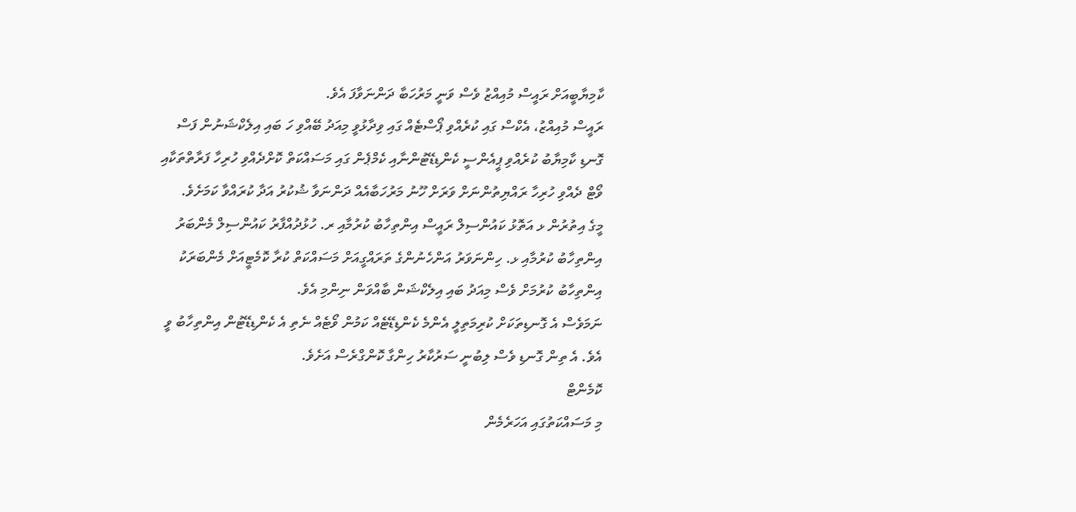ކާމިޔާބީއަށް ރައީސް މުއިއްޒު ވެސް ވަނީ މަރުހަބާ ދަންނަވާފަ އެވެ.
ރައީސް މުއިއްޒު، އެކްސް ގައި ކުރެއްވި ޕޯސްޓެއް ގައި ވިދާޅުވީ މިއަދު ބޭއްވި ހަ ބައި އިލެކްޝަނުން ފަސް ގޮނޑި ކާމިޔާބު ކުރެއްވި ޕީއެންސީ ކެންޑިޑޭޓުންނާއި ކެމްޕެން ގައި މަސައްކަތް ކޮށްދެއްވި ހުރިހާ ފަރާތްތަކާއި ވޯޓް ދެއްވި ހުރިހާ ރައްޔިތުންނަށް ވަރަށް ހޫނު މަރުހަބާއެއް ދަންނަވާ ޝުކުރު އަދާ ކުރައްވާ ކަމަށެވެ.
މީގެ އިތުރުން ޅ އަތޮޅު ކައުންސިލް ރައީސް އިންތިހާބު ކުރުމާއި ރ. ހުޅުދުއްފާރު ކައުންސިލް މެންބަރު އިންތިހާބު ކުރުމާއި ޅ. ހިންނަވަރު އަންހެނުންގެ ތަރައްގީއަށް މަސައްކަތް ކުރާ ކޮމެޓީއަށް މެންބަރަކު އިންތިހާބު ކުރުމަށް ވެސް މިއަދު ބައި އިލެކްޝަން ބާއްވަން ނިންމި އެވެ.
ނަމަވެސް އެ ގޮނޑިތަކަށް ކުރިމަތިލީ އެންމެ ކެންޑިޑޭޓެއް ކަމުން ވޯޓެއް ނެތި އެ ކެންޑިޑޭޓުން އިންތިހާބު ވީ އެވެ. އެ ތިން ގޮނޑި ވެސް ލިބުނީ ސަރުކާރު ހިންގާ ކޮންގްރެސް އަށެވެ.
ކޮމެންޓް
މި މަސައްކަތުގައި އަހަރެމެން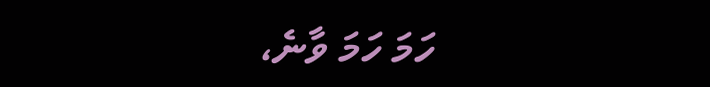ހަމަ ހަމަ ވާނެ،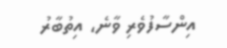އިންސާފުވެރި ވާނެ، އިތުބާރު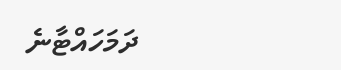ދަމަހައްޓާނެ